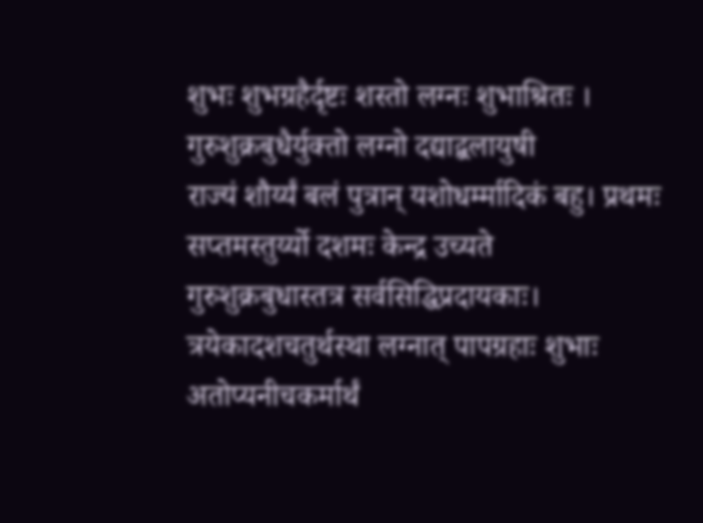शुभः शुभग्रहैर्दृष्टः शस्तो लग्नः शुभाश्रितः । गुरुशुक्रबुधैर्युक्तो लग्नो दद्याद्बलायुषी
राज्यं शौर्य्यं बलं पुत्रान् यशोधर्म्मादिकं बहु। प्रथमः सप्तमस्तुर्य्यो दशमः केन्द्र उच्यते
गुरुशुक्रबुधास्तत्र सर्वसिद्धिप्रदायकाः। त्रयेकादशचतुर्थस्था लग्नात् पापग्रहाः शुभाः
अतोप्यनीचकर्मार्थं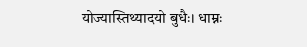योज्यास्तिथ्यादयो बुधैः। धाम्नः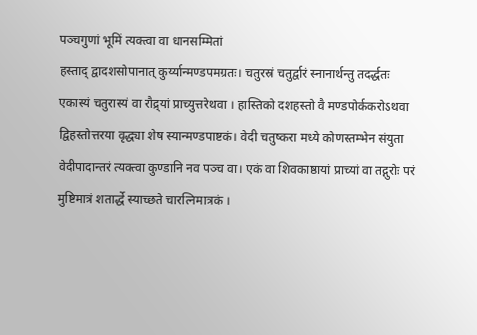पञ्चगुणां भूमिं त्यक्त्वा वा धानसम्मितां
हस्ताद् द्वादशसोपानात् कुर्य्यान्मण्डपमग्रतः। चतुरस्रं चतुर्द्वारं स्नानार्थन्तु तदर्द्धतः
एकास्यं चतुरास्यं वा रौद्र्यां प्राच्युत्तरेथवा । हास्तिको दशहस्तो वै मण्डपोर्ककरोऽथवा
द्विहस्तोत्तरया वृद्ध्या शेष स्यान्मण्डपाष्टकं। वेदी चतुष्करा मध्ये कोणस्तम्भेन संयुता
वेदीपादान्तरं त्यक्त्वा कुण्डानि नव पञ्च वा। एकं वा शिवकाष्ठायां प्राच्यां वा तद्गुरोः परं
मुष्टिमात्रं शतार्द्धे स्याच्छते चारत्निमात्रकं ।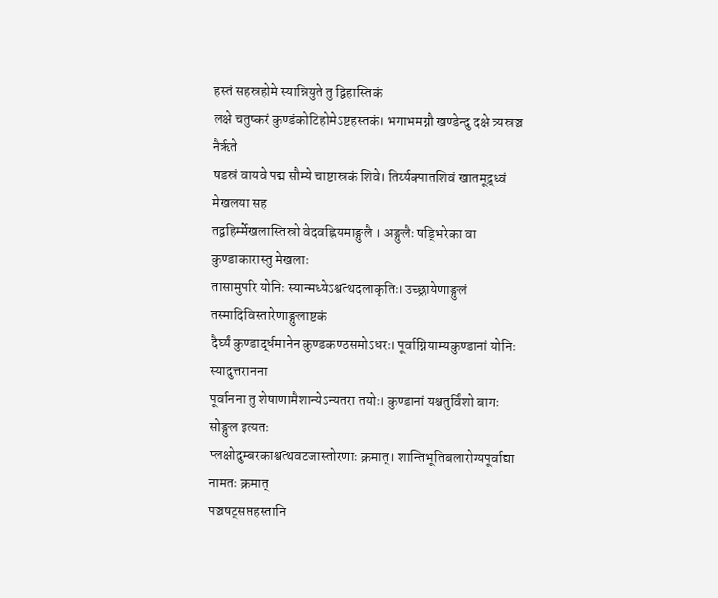हस्तं सहस्रहोमे स्यान्नियुते तु द्विहास्तिकं
लक्षे चतुष्करं कुण्डंकोटिहोमेऽष्टहस्तकं। भगाभमग्नौ खण्डेन्दु दक्षे त्र्यस्रञ्च नैर्ऋते
षडस्रं वायवे पद्म सौम्ये चाष्टास्रकं शिवे। तिर्य्यक्पातशिवं खातमूद्र्ध्वं मेखलया सह
तद्वहिर्म्मेखलास्तिस्रो वेदवह्नियमाङ्गुलै । अङ्गुलैः षड्भिरेका वा कुण्डाकारास्तु मेखलाः
तासामुपरि योनिः स्यान्मध्येऽश्वत्थदलाकृतिः। उच्छ्रायेणाङ्गुलं तस्मादिविस्तारेणाङ्गुलाष्टकं
दैर्घ्यं कुण्डार्द्धमानेन कुण्डकण्ठसमोऽधरः। पूर्वाग्नियाम्यकुण्डानां योनिः स्यादुत्तरानना
पूर्वानना तु शेषाणामैशान्येऽन्यतरा तयोः। कुण्डानां यश्चतुर्विंशो बागः सोङ्गुल इत्यतः
प्लक्षोदुम्बरकाश्वत्थवटजास्तोरणाः क्रमात्। शान्तिभूतिबलारोग्यपूर्वाद्या नामतः क्रमात्
पञ्चषट्सप्तहस्तानि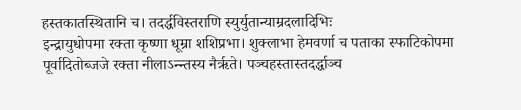हस्तकातस्थितानि च। तदर्द्धविस्तराणि स्युर्युतान्याम्रदलादिभिः
इन्द्रायुधोपमा रक्ता कृष्णा धूम्रा शशिप्रभा। शुक्लाभा हेमवर्णा च पताका स्फाटिकोपमा
पूर्वादितोब्जजे रक्ता नीलाऽन्न्तस्य नैर्ऋते। पञ्चहस्तास्तदर्द्धाञ्च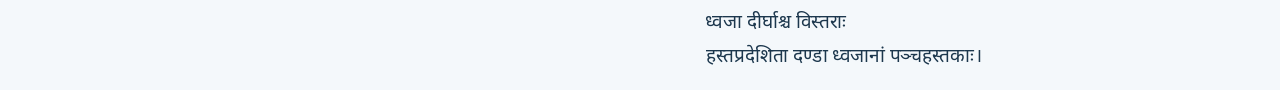ध्वजा दीर्घाश्च विस्तराः
हस्तप्रदेशिता दण्डा ध्वजानां पञ्चहस्तकाः।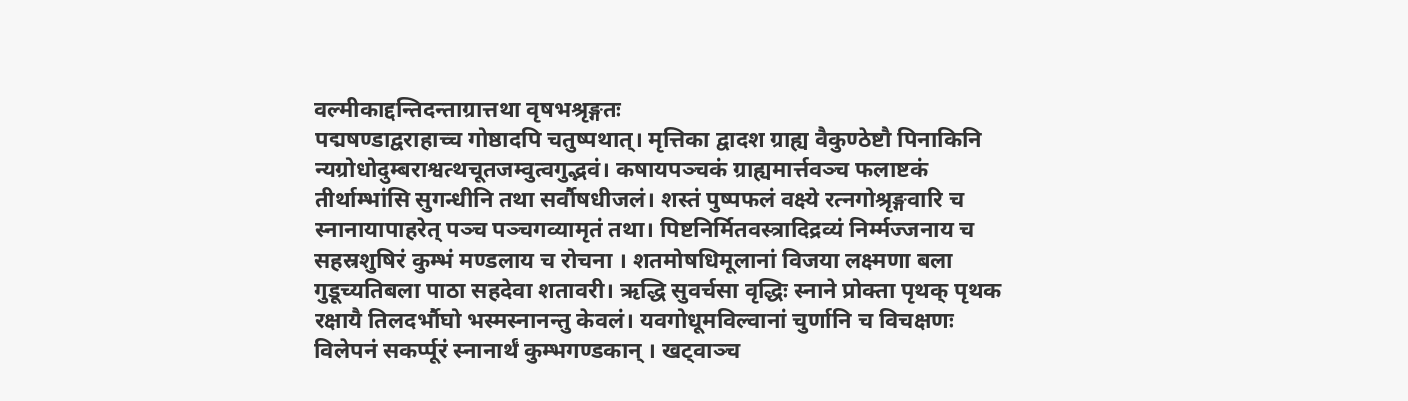वल्मीकाद्दन्तिदन्ताग्रात्तथा वृषभश्रृङ्गतः
पद्मषण्डाद्वराहाच्च गोष्ठादपि चतुष्पथात्। मृत्तिका द्वादश ग्राह्य वैकुण्ठेष्टौ पिनाकिनि
न्यग्रोधोदुम्बराश्वत्थचूतजम्वुत्वगुद्भवं। कषायपञ्चकं ग्राह्यमार्त्तवञ्च फलाष्टकं
तीर्थाम्भांसि सुगन्धीनि तथा सर्वौषधीजलं। शस्तं पुष्पफलं वक्ष्ये रत्नगोश्रृङ्गवारि च
स्नानायापाहरेत् पञ्च पञ्चगव्यामृतं तथा। पिष्टनिर्मितवस्त्रादिद्रव्यं निर्म्मज्जनाय च
सहस्रशुषिरं कुम्भं मण्डलाय च रोचना । शतमोषधिमूलानां विजया लक्ष्मणा बला
गुडूच्यतिबला पाठा सहदेवा शतावरी। ऋद्धि सुवर्चसा वृद्धिः स्नाने प्रोक्ता पृथक् पृथक
रक्षायै तिलदर्भौघो भस्मस्नानन्तु केवलं। यवगोधूमविल्वानां चुर्णानि च विचक्षणः
विलेपनं सकर्प्पूरं स्नानार्थं कुम्भगण्डकान् । खट्वाञ्च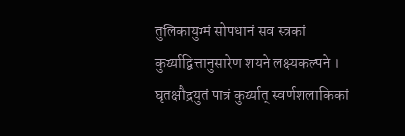तुलिकायुग्मं सोपधानं सव स्त्रकां
कुर्य्याद्वित्तानुसारेण शयने लक्ष्यकल्पने । घृतक्षौद्रयुतं पात्रं कुर्य्यात् स्वर्णशलाकिकां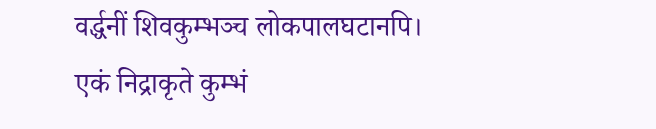वर्द्धनीं शिवकुम्भञ्च लोकपालघटानपि। एकं निद्राकृते कुम्भं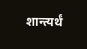शान्त्यर्थं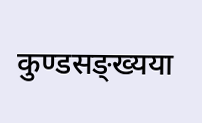कुण्डसङ्ख्यया